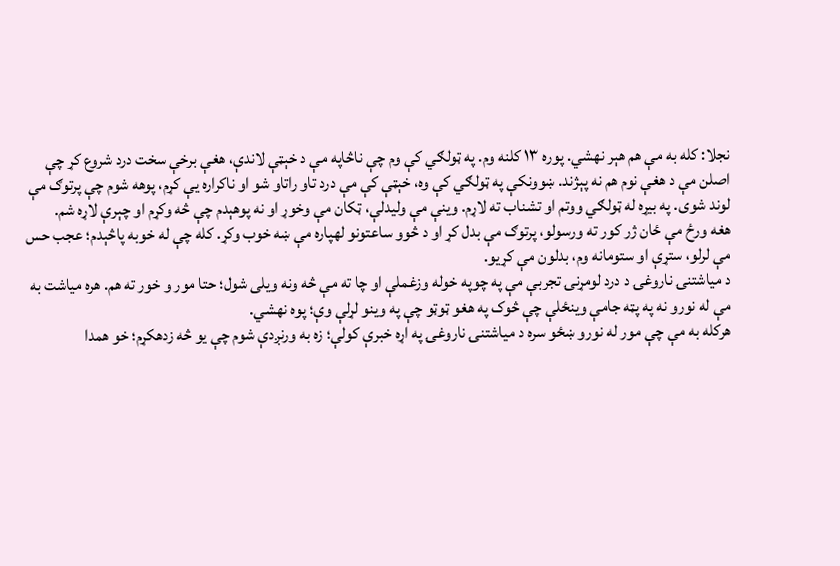نجلا: کله به مې هم هېر نهشي. پوره ۱۳ کلنه وم. په ټولګي کې وم چې ناڅاپه مې د خېټې لاندې، هغې برخې سخت درد شروع کړ چې اصلن مې د هغې نوم هم نه پېژند. ښوونکې په ټولګي کې وه، خېټې کې مې درد تاو راتاو شو او ناکراره یې کړم، پوهه شوم چې پرتوګ مې لوند شوی. په بيړه له ټولګي ووتم او تشناب ته لاړم. وینې مې ولیدلې، ټکان مې وخوړ او نه پوهېدم چې څه وکړم او چېرې لاړه شم.
هغه ورځ مې ځان ژر کور ته ورسولو، پرتوګ مې بدل کړ او د څوو ساعتونو لهپاره مې ښه خوب وکړ. کله چې له خوبه پاڅېدم؛ عجب حس مې لرلو، ستړې او ستومانه وم، بدلون مې کړیو.
د میاشتنۍ ناروغۍ د درد لومړنۍ تجربې مې په چوپه خوله وزغملې او چا ته مې څه ونه ویلی شول؛ حتا مور و خور ته هم. هره میاشت به مې له نورو نه په پټه جامې وینځلې چې څوک په هغو ټوټو چې په وینو لړلې وې؛ پوه نهشي.
هرکله به مې چې مور له نورو ښځو سره د میاشتنۍ ناروغۍ په اړه خبرې کولې؛ زه به ورنږدې شوم چې یو څه زدهکړم؛ خو همدا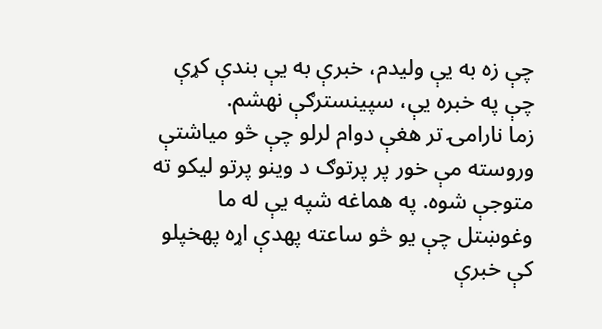چې زه به یې ولیدم، خبرې به یې بندې کړې چې په خبره یې، سپینسترګې نهشم.
زما نارامۍ تر هغې دوام لرلو چې څو میاشتې وروسته مې خور پر پرتوګ د وینو پرتو لیکو ته متوجې شوه. په هماغه شپه یې له ما وغوښتل چې یو څو ساعته پهدې اړه پهخپلو کې خبرې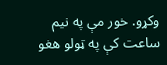وکړو. خور مې په نیم ساعت کې په ټولو هغو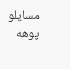مسایلو پوهه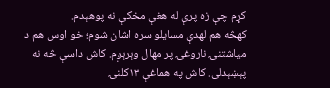کړم چې زه پرې له هغې مخکې نه پوهېدم.
کهڅه هم لهدې مسایلو سره اشان شوم؛ خو اوس هم د میاشتنۍ ناروغۍ پر مهال وېرېږم. کاش داسې څه نه پېښېدلی. کاش په هماغې ۱۳کلنۍ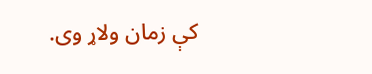کې زمان ولاړ وی.